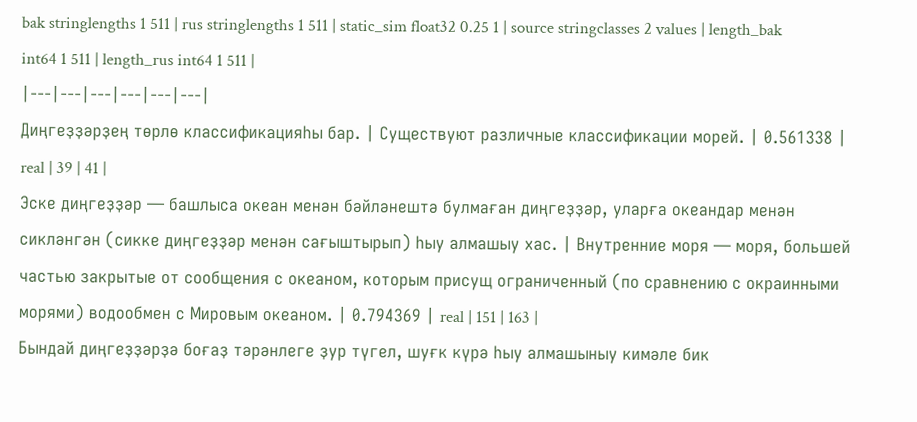bak stringlengths 1 511 | rus stringlengths 1 511 | static_sim float32 0.25 1 | source stringclasses 2 values | length_bak int64 1 511 | length_rus int64 1 511 |
|---|---|---|---|---|---|
Диңгеҙҙәрҙең төрлө классификацияһы бар. | Существуют различные классификации морей. | 0.561338 | real | 39 | 41 |
Эске диңгеҙҙәр — башлыса океан менән бәйләнештә булмаған диңгеҙҙәр, уларға океандар менән сикләнгән (сикке диңгеҙҙәр менән сағыштырып) һыу алмашыу хас. | Внутренние моря — моря, большей частью закрытые от сообщения с океаном, которым присущ ограниченный (по сравнению с окраинными морями) водообмен с Мировым океаном. | 0.794369 | real | 151 | 163 |
Бындай диңгеҙҙәрҙә боғаҙ тәрәнлеге ҙур түгел, шуғк күрә һыу алмашыныу кимәле бик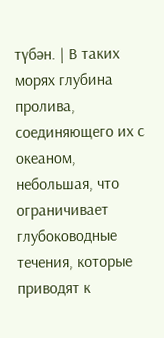түбән. | В таких морях глубина пролива, соединяющего их с океаном, небольшая, что ограничивает глубоководные течения, которые приводят к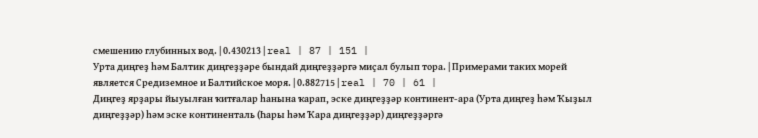смешению глубинных вод. | 0.430213 | real | 87 | 151 |
Урта диңгеҙ һәм Балтик диңгеҙҙәре бындай диңгеҙҙәргә миҫал булып тора. | Примерами таких морей является Средиземное и Балтийское моря. | 0.882715 | real | 70 | 61 |
Диңгеҙ ярҙары йыуылған ҡитғалар һанына ҡарап, эске диңгеҙҙәр континент-ара (Урта диңгеҙ һәм Ҡыҙыл диңгеҙҙәр) һәм эске континенталь (Һары һәм Ҡара диңгеҙҙәр) диңгеҙҙәргә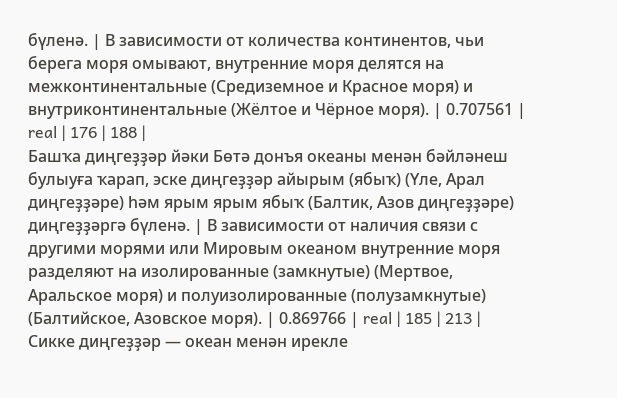бүленә. | В зависимости от количества континентов, чьи берега моря омывают, внутренние моря делятся на межконтинентальные (Средиземное и Красное моря) и внутриконтинентальные (Жёлтое и Чёрное моря). | 0.707561 | real | 176 | 188 |
Башҡа диңгеҙҙәр йәки Бөтә донъя океаны менән бәйләнеш булыуға ҡарап, эске диңгеҙҙәр айырым (ябыҡ) (Үле, Арал диңгеҙҙәре) һәм ярым ярым ябыҡ (Балтик, Азов диңгеҙҙәре) диңгеҙҙәргә бүленә. | В зависимости от наличия связи с другими морями или Мировым океаном внутренние моря разделяют на изолированные (замкнутые) (Мертвое, Аральское моря) и полуизолированные (полузамкнутые) (Балтийское, Азовское моря). | 0.869766 | real | 185 | 213 |
Сикке диңгеҙҙәр — океан менән ирекле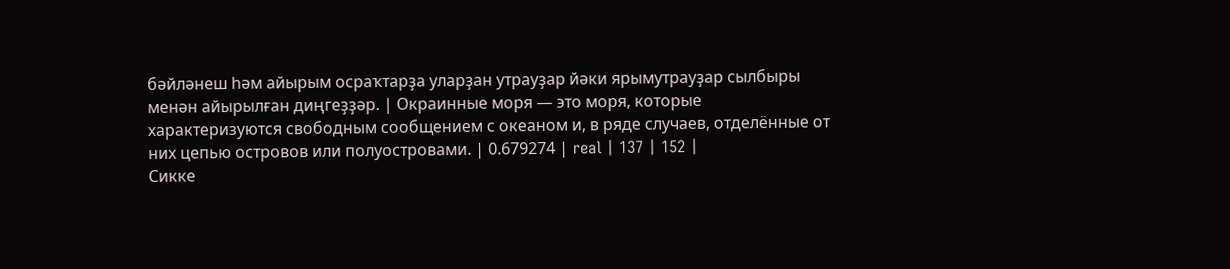бәйләнеш һәм айырым осраҡтарҙа уларҙан утрауҙар йәки ярымутрауҙар сылбыры менән айырылған диңгеҙҙәр. | Окраинные моря — это моря, которые характеризуются свободным сообщением с океаном и, в ряде случаев, отделённые от них цепью островов или полуостровами. | 0.679274 | real | 137 | 152 |
Сикке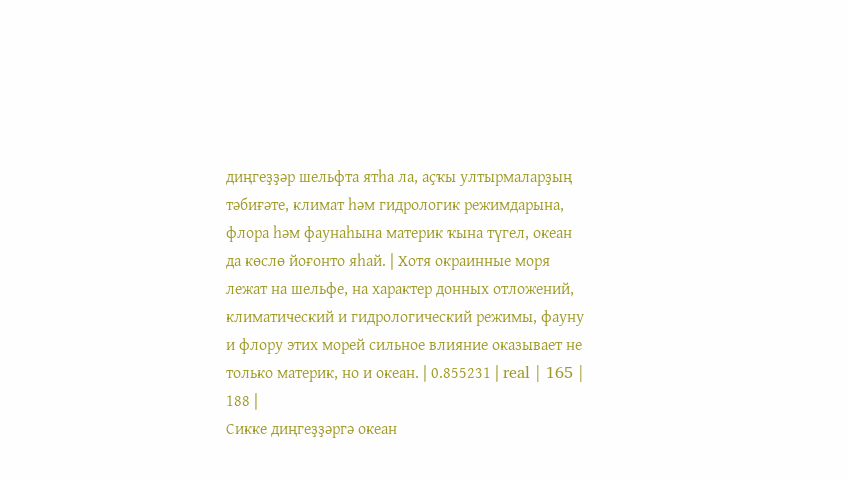диңгеҙҙәр шельфта ятһа ла, аҫҡы ултырмаларҙың тәбиғәте, климат һәм гидрологик режимдарына, флора һәм фаунаһына материк ҡына түгел, океан да көслө йоғонто яһай. | Хотя окраинные моря лежат на шельфе, на характер донных отложений, климатический и гидрологический режимы, фауну и флору этих морей сильное влияние оказывает не только материк, но и океан. | 0.855231 | real | 165 | 188 |
Сикке диңгеҙҙәргә океан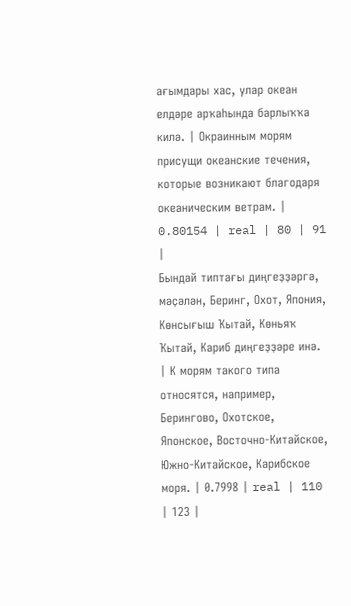ағымдары хас, улар океан елдәре арҡаһында барлыҡҡа килә. | Окраинным морям присущи океанские течения, которые возникают благодаря океаническим ветрам. | 0.80154 | real | 80 | 91 |
Бындай типтағы диңгеҙҙәргә, мәҫәлән, Беринг, Охот, Япония, Көнсығыш Ҡытай, Көньяҡ Ҡытай, Кариб диңгеҙҙәре инә. | К морям такого типа относятся, например, Берингово, Охотское, Японское, Восточно-Китайское, Южно-Китайское, Карибское моря. | 0.7998 | real | 110 | 123 |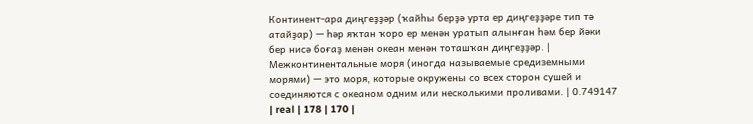Континент-ара диңгеҙҙәр (ҡайһы берҙә урта ер диңгеҙҙәре тип тә атайҙар) — һәр яҡтан ҡоро ер менән уратып алынған һәм бер йәки бер нисә боғаҙ менән океан менән тоташҡан диңгеҙҙәр. | Межконтинентальные моря (иногда называемые средиземными морями) — это моря, которые окружены со всех сторон сушей и соединяются с океаном одним или несколькими проливами. | 0.749147 | real | 178 | 170 |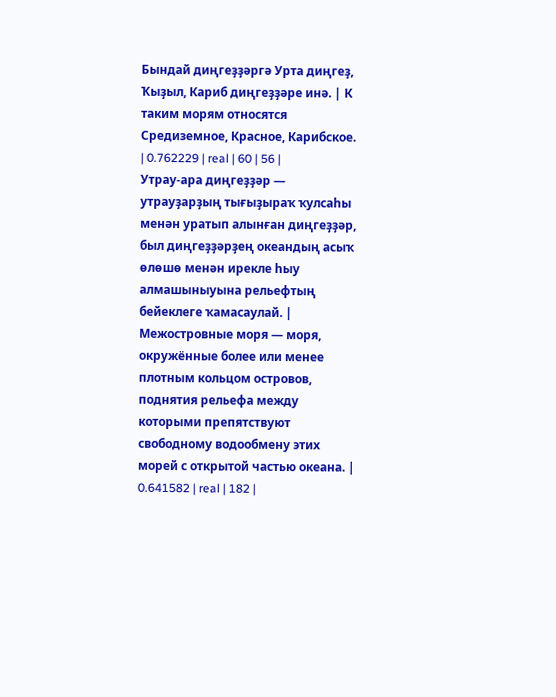Бындай диңгеҙҙәргә Урта диңгеҙ, Ҡыҙыл, Кариб диңгеҙҙәре инә. | К таким морям относятся Средиземное, Красное, Карибское. | 0.762229 | real | 60 | 56 |
Утрау-ара диңгеҙҙәр — утрауҙарҙың тығыҙыраҡ ҡулсаһы менән уратып алынған диңгеҙҙәр, был диңгеҙҙәрҙең океандың асыҡ өлөшө менән ирекле һыу алмашыныуына рельефтың бейеклеге ҡамасаулай. | Межостровные моря — моря, окружённые более или менее плотным кольцом островов, поднятия рельефа между которыми препятствуют свободному водообмену этих морей с открытой частью океана. | 0.641582 | real | 182 |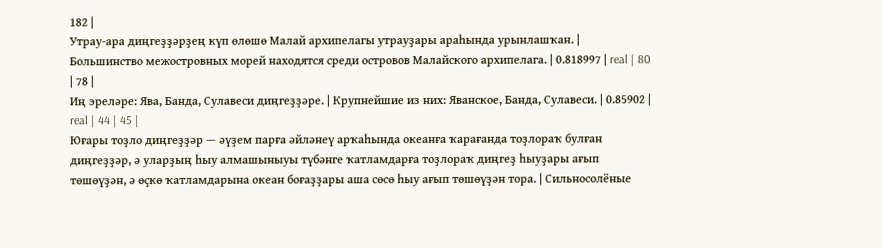182 |
Утрау-ара диңгеҙҙәрҙең күп өлөшө Малай архипелагы утрауҙары араһында урынлашҡан. | Большинство межостровных морей находятся среди островов Малайского архипелага. | 0.818997 | real | 80 | 78 |
Иң эреләре: Ява, Банда, Сулавеси диңгеҙҙәре. | Крупнейшие из них: Яванское, Банда, Сулавеси. | 0.85902 | real | 44 | 45 |
Юғары тоҙло диңгеҙҙәр — әүҙем парға әйләнеү арҡаһында океанға ҡарағанда тоҙлораҡ булған диңгеҙҙәр, ә уларҙың һыу алмашыныуы түбәнге ҡатламдарға тоҙлораҡ диңгеҙ һыуҙары ағып төшөүҙән, ә өҫкө ҡатламдарына океан боғаҙҙары аша сөсө һыу ағып төшөүҙән тора. | Сильносолёные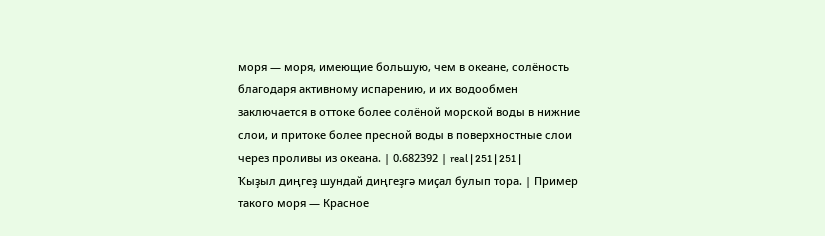моря — моря, имеющие большую, чем в океане, солёность благодаря активному испарению, и их водообмен заключается в оттоке более солёной морской воды в нижние слои, и притоке более пресной воды в поверхностные слои через проливы из океана. | 0.682392 | real | 251 | 251 |
Ҡыҙыл диңгеҙ шундай диңгеҙгә миҫал булып тора. | Пример такого моря — Красное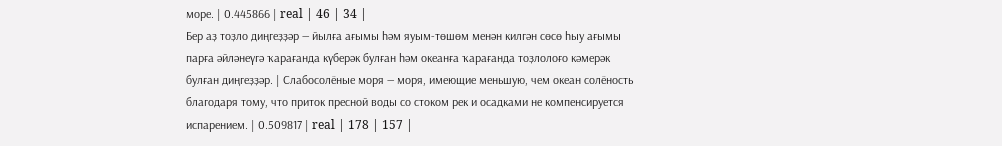море. | 0.445866 | real | 46 | 34 |
Бер аҙ тоҙло диңгеҙҙәр — йылға ағымы һәм яуым-төшөм менән килгән сөсө һыу ағымы парға әйләнеүгә ҡарағанда күберәк булған һәм океанға ҡарағанда тоҙлолоғо кәмерәк булған диңгеҙҙәр. | Слабосолёные моря — моря, имеющие меньшую, чем океан солёность благодаря тому, что приток пресной воды со стоком рек и осадками не компенсируется испарением. | 0.509817 | real | 178 | 157 |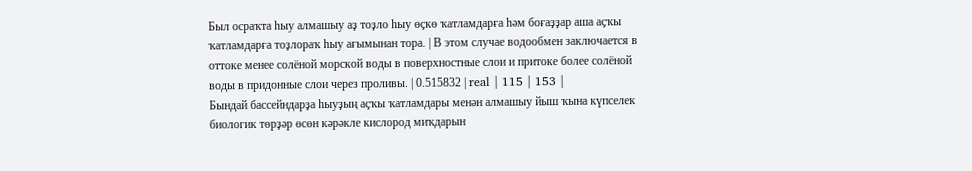Был осраҡта һыу алмашыу аҙ тоҙло һыу өҫкө ҡатламдарға һәм боғаҙҙар аша аҫҡы ҡатламдарға тоҙлораҡ һыу ағымынан тора. | В этом случае водообмен заключается в оттоке менее солёной морской воды в поверхностные слои и притоке более солёной воды в придонные слои через проливы. | 0.515832 | real | 115 | 153 |
Бындай бассейндарҙа һыуҙың аҫҡы ҡатламдары менән алмашыу йыш ҡына күпселек биологик төрҙәр өсөн кәрәкле кислород миҡдарын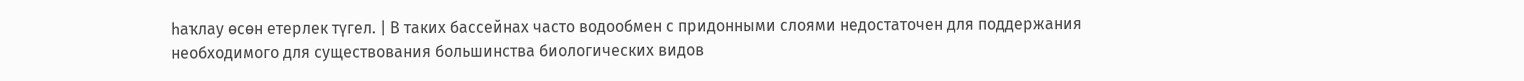һаҡлау өсөн етерлек түгел. | В таких бассейнах часто водообмен с придонными слоями недостаточен для поддержания необходимого для существования большинства биологических видов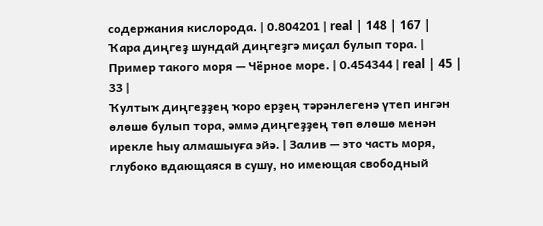содержания кислорода. | 0.804201 | real | 148 | 167 |
Ҡара диңгеҙ шундай диңгеҙгә миҫал булып тора. | Пример такого моря — Чёрное море. | 0.454344 | real | 45 | 33 |
Ҡултыҡ диңгеҙҙең ҡоро ерҙең тәрәнлегенә үтеп ингән өлөшө булып тора, әммә диңгеҙҙең төп өлөшө менән ирекле һыу алмашыуға эйә. | Залив — это часть моря, глубоко вдающаяся в сушу, но имеющая свободный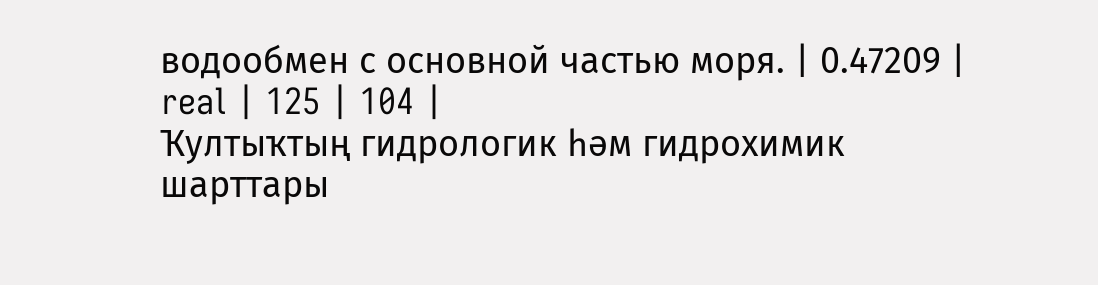водообмен с основной частью моря. | 0.47209 | real | 125 | 104 |
Ҡултыҡтың гидрологик һәм гидрохимик шарттары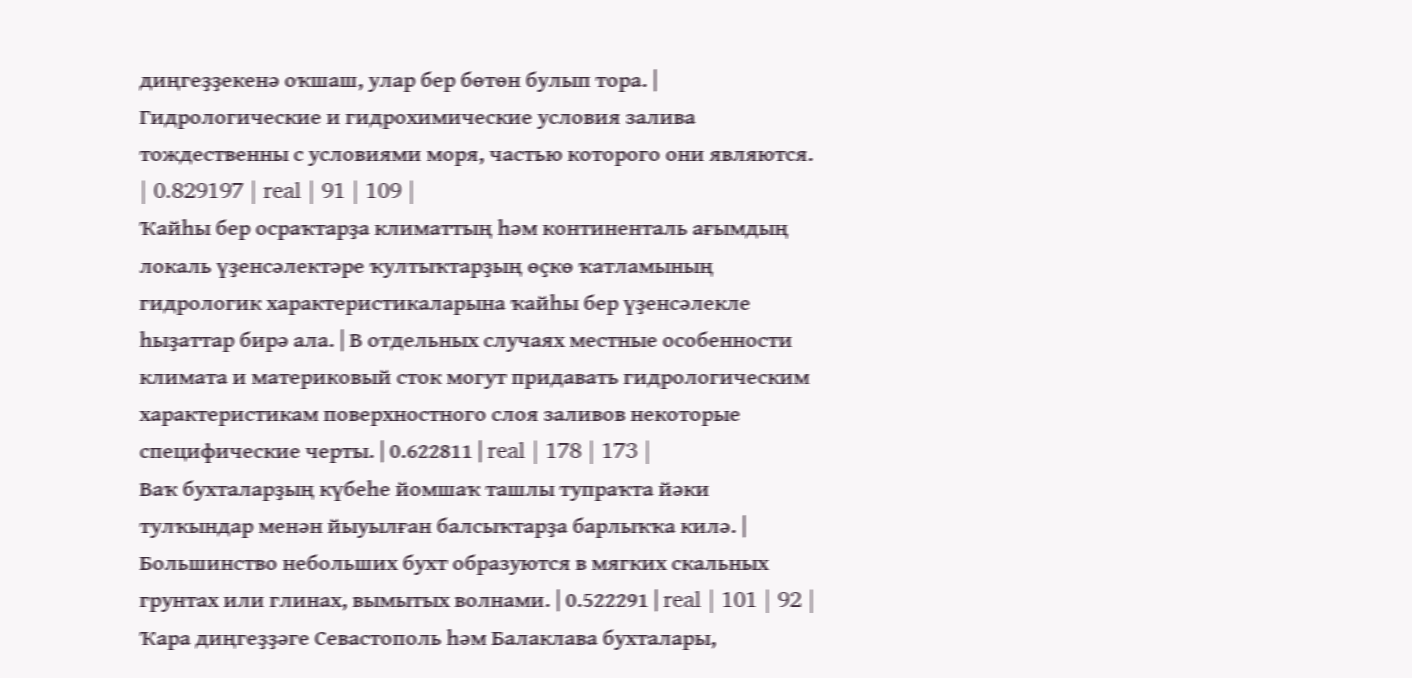диңгеҙҙекенә оҡшаш, улар бер бөтөн булып тора. | Гидрологические и гидрохимические условия залива тождественны с условиями моря, частью которого они являются. | 0.829197 | real | 91 | 109 |
Ҡайһы бер осраҡтарҙа климаттың һәм континенталь ағымдың локаль үҙенсәлектәре ҡултыҡтарҙың өҫкө ҡатламының гидрологик характеристикаларына ҡайһы бер үҙенсәлекле һыҙаттар бирә ала. | В отдельных случаях местные особенности климата и материковый сток могут придавать гидрологическим характеристикам поверхностного слоя заливов некоторые специфические черты. | 0.622811 | real | 178 | 173 |
Ваҡ бухталарҙың күбеһе йомшаҡ ташлы тупраҡта йәки тулҡындар менән йыуылған балсыҡтарҙа барлыҡҡа килә. | Большинство небольших бухт образуются в мягких скальных грунтах или глинах, вымытых волнами. | 0.522291 | real | 101 | 92 |
Ҡара диңгеҙҙәге Севастополь һәм Балаклава бухталары,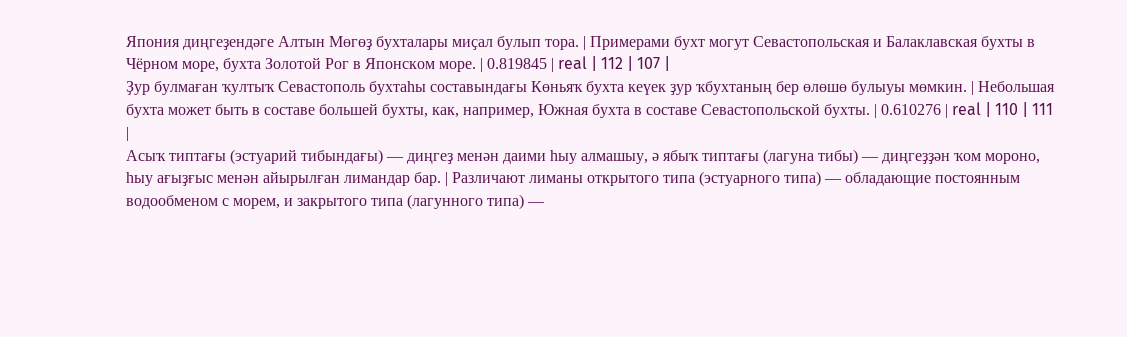Япония диңгеҙендәге Алтын Мөгөҙ бухталары миҫал булып тора. | Примерами бухт могут Севастопольская и Балаклавская бухты в Чёрном море, бухта Золотой Рог в Японском море. | 0.819845 | real | 112 | 107 |
Ҙур булмаған ҡултыҡ Севастополь бухтаһы составындағы Көньяҡ бухта кеүек ҙур ҡбухтаның бер өлөшө булыуы мөмкин. | Небольшая бухта может быть в составе большей бухты, как, например, Южная бухта в составе Севастопольской бухты. | 0.610276 | real | 110 | 111 |
Асыҡ типтағы (эстуарий тибындағы) — диңгеҙ менән даими һыу алмашыу, ә ябыҡ типтағы (лагуна тибы) — диңгеҙҙән ҡом мороно, һыу ағыҙғыс менән айырылған лимандар бар. | Различают лиманы открытого типа (эстуарного типа) — обладающие постоянным водообменом с морем, и закрытого типа (лагунного типа) —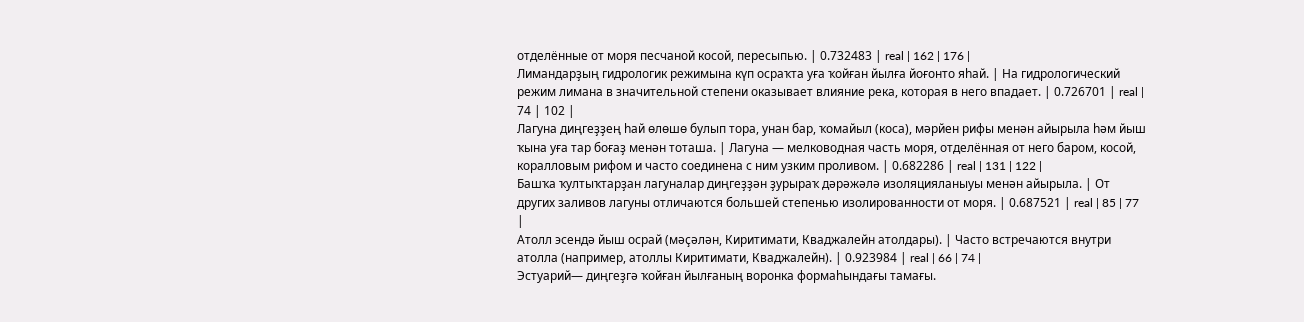отделённые от моря песчаной косой, пересыпью. | 0.732483 | real | 162 | 176 |
Лимандарҙың гидрологик режимына күп осраҡта уға ҡойған йылға йоғонто яһай. | На гидрологический режим лимана в значительной степени оказывает влияние река, которая в него впадает. | 0.726701 | real | 74 | 102 |
Лагуна диңгеҙҙең һай өлөшө булып тора, унан бар, ҡомайыл (коса), мәрйен рифы менән айырыла һәм йыш ҡына уға тар боғаҙ менән тоташа. | Лагуна — мелководная часть моря, отделённая от него баром, косой, коралловым рифом и часто соединена с ним узким проливом. | 0.682286 | real | 131 | 122 |
Башҡа ҡултыҡтарҙан лагуналар диңгеҙҙән ҙурыраҡ дәрәжәлә изоляцияланыуы менән айырыла. | От других заливов лагуны отличаются большей степенью изолированности от моря. | 0.687521 | real | 85 | 77 |
Атолл эсендә йыш осрай (мәҫәлән, Киритимати, Кваджалейн атолдары). | Часто встречаются внутри атолла (например, атоллы Киритимати, Кваджалейн). | 0.923984 | real | 66 | 74 |
Эстуарий— диңгеҙгә ҡойған йылғаның воронка формаһындағы тамағы.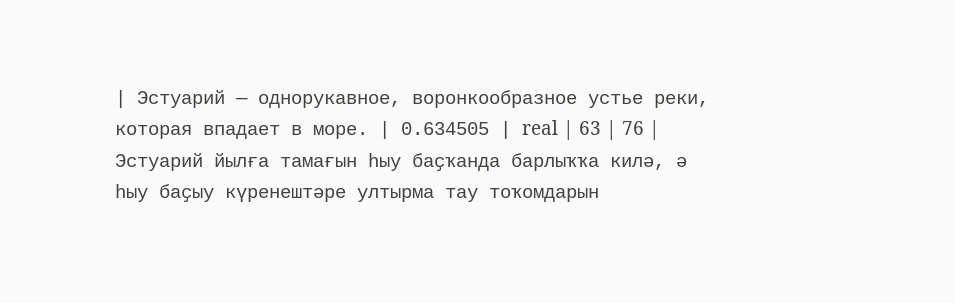| Эстуарий — однорукавное, воронкообразное устье реки, которая впадает в море. | 0.634505 | real | 63 | 76 |
Эстуарий йылға тамағын һыу баҫҡанда барлыҡҡа килә, ә һыу баҫыу күренештәре ултырма тау тоҡомдарын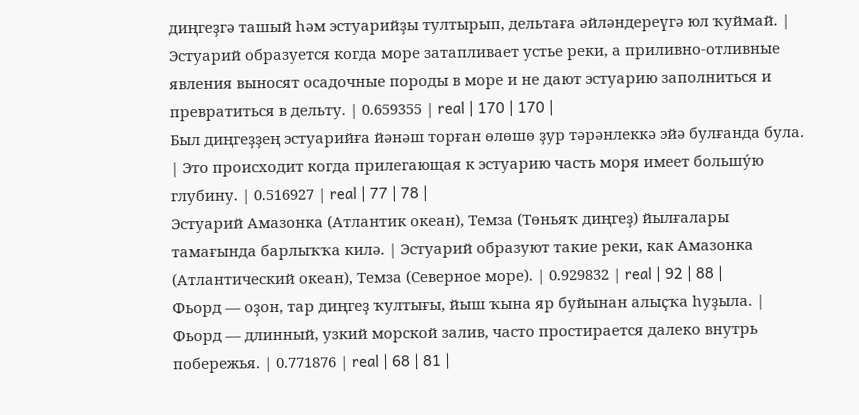диңгеҙгә ташый һәм эстуарийҙы тултырып, дельтаға әйләндереүгә юл ҡуймай. | Эстуарий образуется когда море затапливает устье реки, а приливно-отливные явления выносят осадочные породы в море и не дают эстуарию заполниться и превратиться в дельту. | 0.659355 | real | 170 | 170 |
Был диңгеҙҙең эстуарийға йәнәш торған өлөшө ҙур тәрәнлеккә эйә булғанда була. | Это происходит когда прилегающая к эстуарию часть моря имеет большу́ю глубину. | 0.516927 | real | 77 | 78 |
Эстуарий Амазонка (Атлантик океан), Темза (Төньяҡ диңгеҙ) йылғалары тамағында барлыҡҡа килә. | Эстуарий образуют такие реки, как Амазонка (Атлантический океан), Темза (Северное море). | 0.929832 | real | 92 | 88 |
Фьорд — оҙон, тар диңгеҙ ҡултығы, йыш ҡына яр буйынан алыҫҡа һуҙыла. | Фьорд — длинный, узкий морской залив, часто простирается далеко внутрь побережья. | 0.771876 | real | 68 | 81 |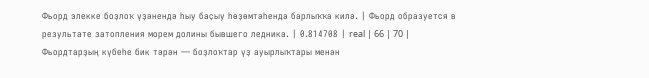Фьорд элекке боҙлоҡ үҙәнендә һыу баҫыу һөҙөмтәһендә барлыҡҡа килә. | Фьорд образуется в результате затопления морем долины бывшего ледника. | 0.814708 | real | 66 | 70 |
Фьордтарҙың күбеһе бик тәрән — боҙлоҡтар үҙ ауырлыҡтары менән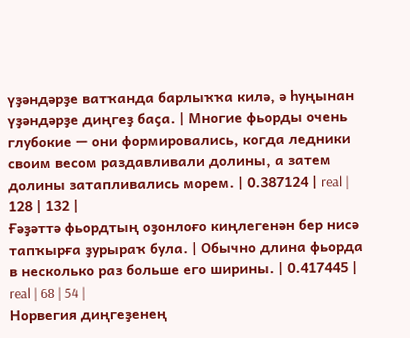үҙәндәрҙе ватҡанда барлыҡҡа килә, ә һуңынан үҙәндәрҙе диңгеҙ баҫа. | Многие фьорды очень глубокие — они формировались, когда ледники своим весом раздавливали долины, а затем долины затапливались морем. | 0.387124 | real | 128 | 132 |
Ғәҙәттә фьордтың оҙонлоғо киңлегенән бер нисә тапҡырға ҙурыраҡ була. | Обычно длина фьорда в несколько раз больше его ширины. | 0.417445 | real | 68 | 54 |
Норвегия диңгеҙенең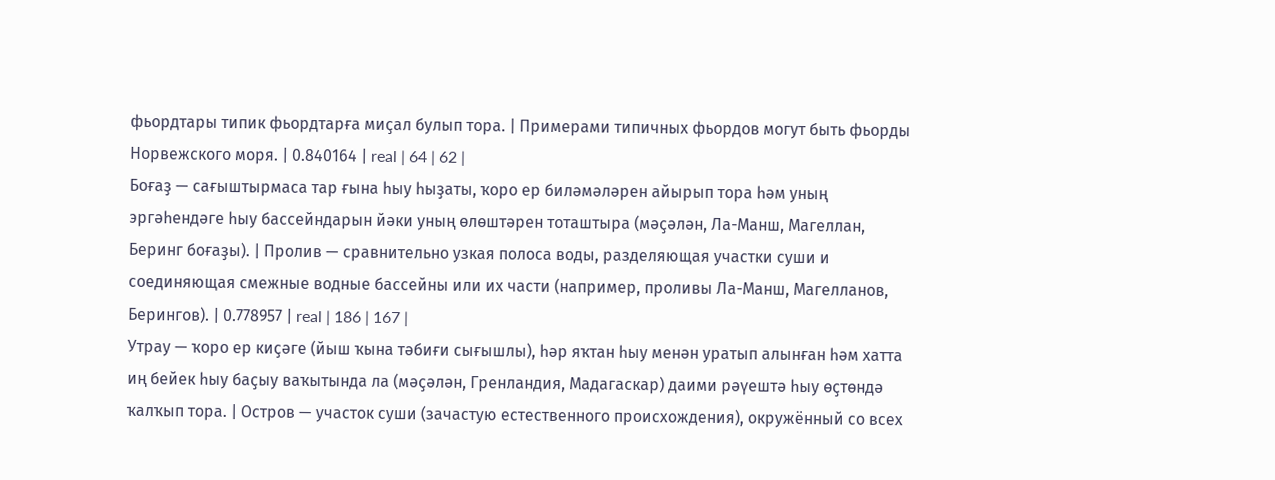фьордтары типик фьордтарға миҫал булып тора. | Примерами типичных фьордов могут быть фьорды Норвежского моря. | 0.840164 | real | 64 | 62 |
Боғаҙ — сағыштырмаса тар ғына һыу һыҙаты, ҡоро ер биләмәләрен айырып тора һәм уның эргәһендәге һыу бассейндарын йәки уның өлөштәрен тоташтыра (мәҫәлән, Ла-Манш, Магеллан, Беринг боғаҙы). | Пролив — сравнительно узкая полоса воды, разделяющая участки суши и соединяющая смежные водные бассейны или их части (например, проливы Ла-Манш, Магелланов, Берингов). | 0.778957 | real | 186 | 167 |
Утрау — ҡоро ер киҫәге (йыш ҡына тәбиғи сығышлы), һәр яҡтан һыу менән уратып алынған һәм хатта иң бейек һыу баҫыу ваҡытында ла (мәҫәлән, Гренландия, Мадагаскар) даими рәүештә һыу өҫтөндә ҡалҡып тора. | Остров — участок суши (зачастую естественного происхождения), окружённый со всех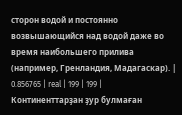сторон водой и постоянно возвышающийся над водой даже во время наибольшего прилива (например, Гренландия, Мадагаскар). | 0.856765 | real | 199 | 199 |
Континенттарҙан ҙур булмаған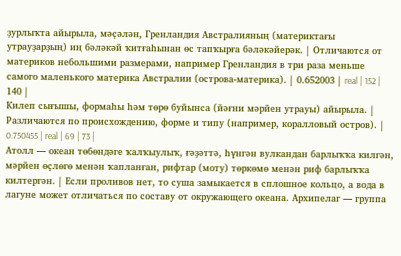ҙурлыҡта айырыла, мәҫәлән, Гренландия Австралияның (материктағы утрауҙарҙың) иң бәләкәй ҡитғаһынан өс тапҡырға бәләкәйерәк. | Отличаются от материков небольшими размерами, например Гренландия в три раза меньше самого маленького материка Австралии (острова-материка). | 0.652003 | real | 152 | 140 |
Килеп сығышы, формаһы һәм төрө буйынса (йәғни мәрйен утрауы) айырыла. | Различаются по происхождению, форме и типу (например, коралловый остров). | 0.750455 | real | 69 | 73 |
Атолл — океан төбөндәге ҡалҡыулыҡ, ғәҙәттә, һүнгән вулкандан барлыҡҡа килгән, мәрйен өҫлөгө менән ҡапланған, рифтар (моту) төркөмө менән риф барлыҡҡа килтергән. | Если проливов нет, то суша замыкается в сплошное кольцо, а вода в лагуне может отличаться по составу от окружающего океана. Архипелаг — группа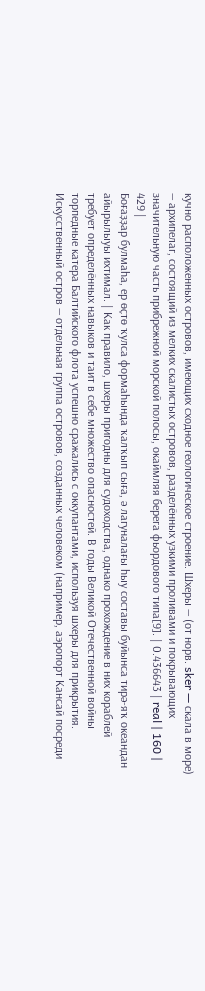кучно расположенных островов, имеющих сходное геологическое строение. Шхеры — (от норв. sker — скала в море) — архипелаг, состоящий из мелких скалистых островов, разделённых узкими проливами и покрывающих значительную часть прибрежной морской полосы, окаймляя берега фьордового типа[9]. | 0.436643 | real | 160 | 429 |
Боғаҙҙар булмаһа, ер өҫтө ҡулса формаһында ҡалҡып сыға, ә лагуналағы һыу составы буйынса тирә-яҡ океандан айырылыуы ихтимал. | Как правило, шхеры пригодны для судоходства, однако прохождение в них кораблей требует определённых навыков и таит в себе множество опасностей. В годы Великой Отечественной войны торпедные катера Балтийского флота успешно сражались с оккупантами, используя шхеры для прикрытия. Искусственный остров — отдельная группа островов, созданных человеком (например, аэропорт Кансай посреди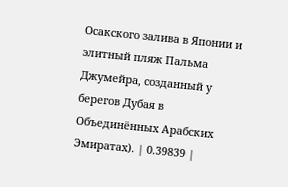Осакского залива в Японии и элитный пляж Пальма Джумейра, созданный у берегов Дубая в Объединённых Арабских Эмиратах). | 0.39839 |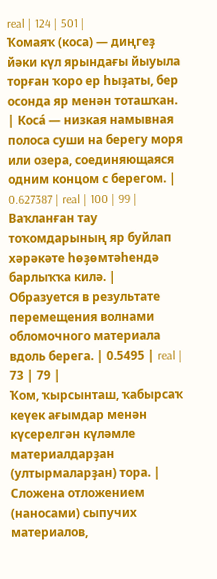real | 124 | 501 |
Ҡомаяҡ (коса) — диңгеҙ йәки күл ярындағы йыуыла торған ҡоро ер һыҙаты, бер осонда яр менән тоташҡан. | Коса́ — низкая намывная полоса суши на берегу моря или озера, соединяющаяся одним концом с берегом. | 0.627387 | real | 100 | 99 |
Ваҡланған тау тоҡомдарының яр буйлап хәрәкәте һөҙөмтәһендә барлыҡҡа килә. | Образуется в результате перемещения волнами обломочного материала вдоль берега. | 0.5495 | real | 73 | 79 |
Ҡом, ҡырсынташ, ҡабырсаҡ кеүек ағымдар менән күсерелгән күләмле материалдарҙан (ултырмаларҙан) тора. | Сложена отложением (наносами) сыпучих материалов,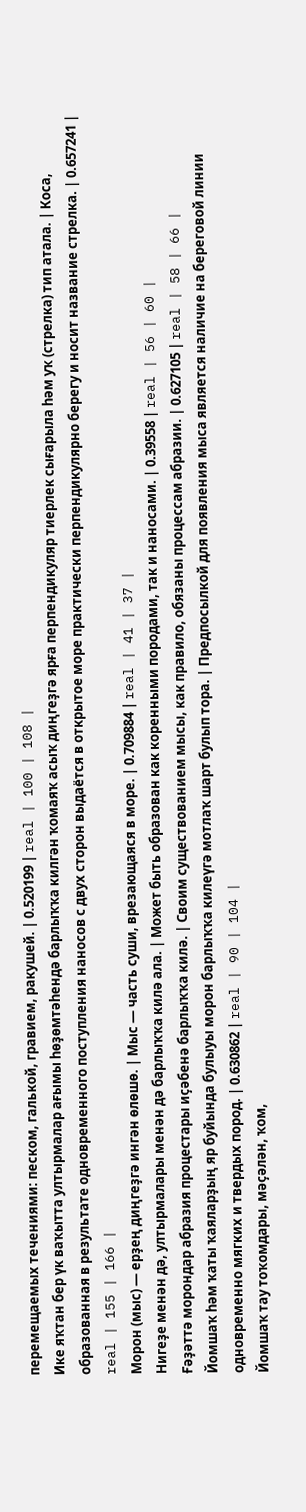перемещаемых течениями: песком, галькой, гравием, ракушей. | 0.520199 | real | 100 | 108 |
Ике яҡтан бер үк ваҡытта ултырмалар ағымы һөҙөмтәһендә барлыҡҡа килгән ҡомаяҡ асыҡ диңгеҙгә ярға перпендикуляр тиерлек сығарыла һәм уҡ (стрелка) тип атала. | Коса, образованная в результате одновременного поступления наносов с двух сторон выдаётся в открытое море практически перпендикулярно берегу и носит название стрелка. | 0.657241 | real | 155 | 166 |
Морон (мыс) — ерҙең диңгеҙгә ингән өлөшө. | Мыс — часть суши, врезающаяся в море. | 0.709884 | real | 41 | 37 |
Нигеҙе менән дә, ултырмалары менән дә барлыҡҡа килә ала. | Может быть образован как коренными породами, так и наносами. | 0.39558 | real | 56 | 60 |
Ғәҙәттә морондар абразия процестары иҫәбенә барлыҡҡа килә. | Своим существованием мысы, как правило, обязаны процессам абразии. | 0.627105 | real | 58 | 66 |
Йомшаҡ һәм ҡаты ҡаяларҙың яр буйында булыуы морон барлыҡҡа килеүгә мотлаҡ шарт булып тора. | Предпосылкой для появления мыса является наличие на береговой линии одновременно мягких и твердых пород. | 0.630862 | real | 90 | 104 |
Йомшаҡ тау тоҡомдары, мәҫәлән, ҡом,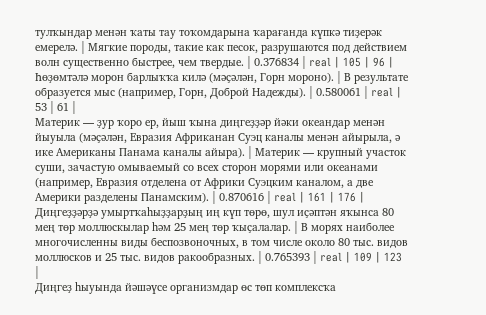тулҡындар менән ҡаты тау тоҡомдарына ҡарағанда күпкә тиҙерәк емерелә. | Мягкие породы, такие как песок, разрушаются под действием волн существенно быстрее, чем твердые. | 0.376834 | real | 105 | 96 |
Һөҙөмтәлә морон барлыҡҡа килә (мәҫәлән, Горн мороно). | В результате образуется мыс (например, Горн, Доброй Надежды). | 0.580061 | real | 53 | 61 |
Материк — ҙур ҡоро ер, йыш ҡына диңгеҙҙәр йәки океандар менән йыуыла (мәҫәлән, Евразия Африканан Суэц каналы менән айырыла, ә ике Американы Панама каналы айыра). | Материк — крупный участок суши, зачастую омываемый со всех сторон морями или океанами (например, Евразия отделена от Африки Суэцким каналом, а две Америки разделены Панамским). | 0.870616 | real | 161 | 176 |
Диңгеҙҙәрҙә умыртҡаһыҙҙарҙың иң күп төрө, шул иҫәптән яҡынса 80 мең төр моллюскылар һәм 25 мең төр ҡыҫалалар. | В морях наиболее многочисленны виды беспозвоночных, в том числе около 80 тыс. видов моллюсков и 25 тыс. видов ракообразных. | 0.765393 | real | 109 | 123 |
Диңгеҙ һыуында йәшәүсе организмдар өс төп комплексҡа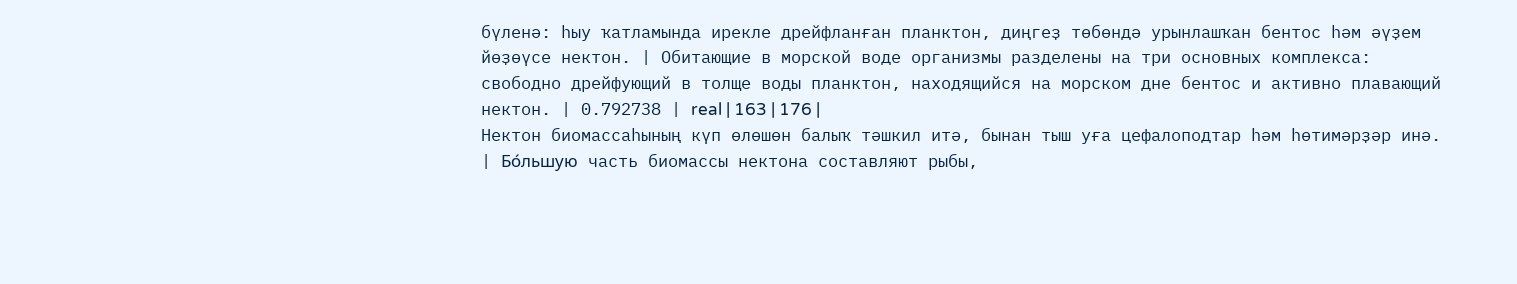бүленә: һыу ҡатламында ирекле дрейфланған планктон, диңгеҙ төбөндә урынлашҡан бентос һәм әүҙем йөҙөүсе нектон. | Обитающие в морской воде организмы разделены на три основных комплекса: свободно дрейфующий в толще воды планктон, находящийся на морском дне бентос и активно плавающий нектон. | 0.792738 | real | 163 | 176 |
Нектон биомассаһының күп өлөшөн балыҡ тәшкил итә, бынан тыш уға цефалоподтар һәм һөтимәрҙәр инә. | Бо́льшую часть биомассы нектона составляют рыбы,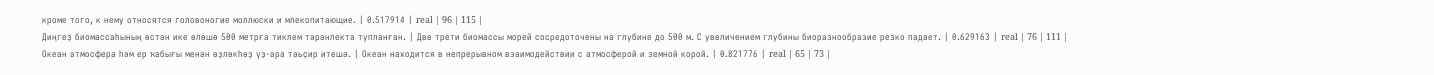кроме того, к нему относятся головоногие моллюски и млекопитающие. | 0.517914 | real | 96 | 115 |
Диңгеҙ биомассаһының өстән ике өлөшө 500 метрға тиклем тәрәнлектә тупланған. | Две трети биомассы морей сосредоточены на глубине до 500 м. С увеличением глубины биоразнообразие резко падает. | 0.629163 | real | 76 | 111 |
Океан атмосфера һәм ер ҡабығы менән өҙлөкһөҙ үҙ-ара тәьҫир итешә. | Океан находится в непрерывном взаимодействии с атмосферой и земной корой. | 0.821776 | real | 65 | 73 |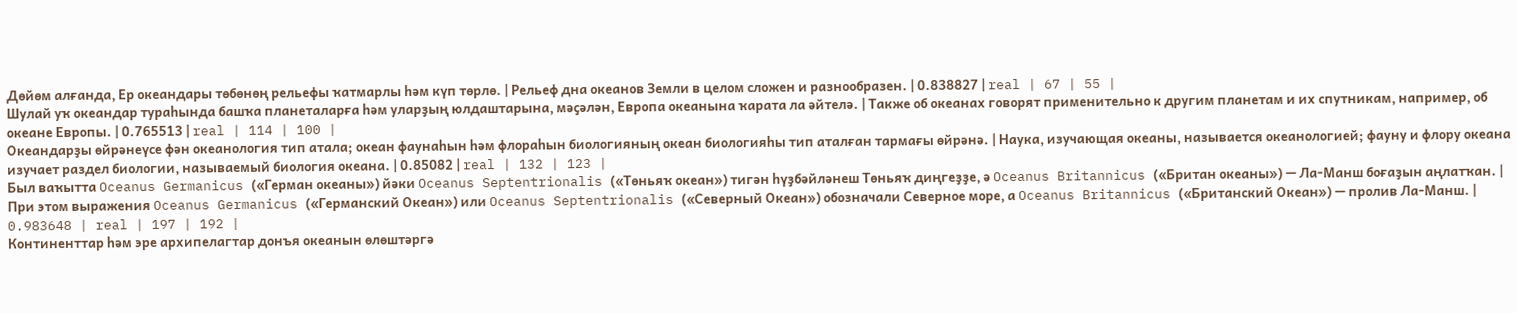Дөйөм алғанда, Ер океандары төбөнөң рельефы ҡатмарлы һәм күп төрлө. | Рельеф дна океанов Земли в целом сложен и разнообразен. | 0.838827 | real | 67 | 55 |
Шулай уҡ океандар тураһында башҡа планеталарға һәм уларҙың юлдаштарына, мәҫәлән, Европа океанына ҡарата ла әйтелә. | Также об океанах говорят применительно к другим планетам и их спутникам, например, об океане Европы. | 0.765513 | real | 114 | 100 |
Океандарҙы өйрәнеүсе фән океанология тип атала; океан фаунаһын һәм флораһын биологияның океан биологияһы тип аталған тармағы өйрәнә. | Наука, изучающая океаны, называется океанологией; фауну и флору океана изучает раздел биологии, называемый биология океана. | 0.85082 | real | 132 | 123 |
Был ваҡытта Oceanus Germanicus («Герман океаны») йәки Oceanus Septentrionalis («Төньяҡ океан») тигән һүҙбәйләнеш Төньяҡ диңгеҙҙе, ә Oceanus Britannicus («Британ океаны») — Ла-Манш боғаҙын аңлатҡан. | При этом выражения Oceanus Germanicus («Германский Океан») или Oceanus Septentrionalis («Северный Океан») обозначали Северное море, а Oceanus Britannicus («Британский Океан») — пролив Ла-Манш. | 0.983648 | real | 197 | 192 |
Континенттар һәм эре архипелагтар донъя океанын өлөштәргә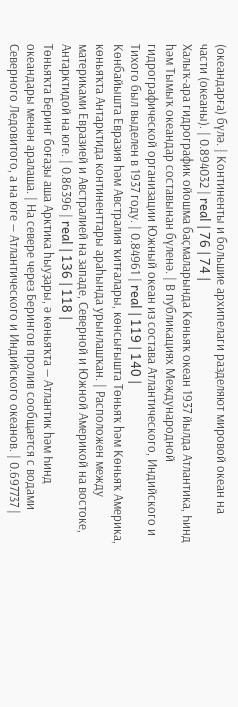(океандарға) бүлә. | Континенты и большие архипелаги разделяют мировой океан на части (океаны). | 0.894032 | real | 76 | 74 |
Халыҡ-ара гидрографик ойошма баҫмаларында Көньяҡ океан 1937 йылда Атлантика, Һинд һәм Тымыҡ океандар составынан бүленә. | В публикациях Международной гидрографической организации Южный океан из состава Атлантического, Индийского и Тихого был выделен в 1937 году. | 0.84961 | real | 119 | 140 |
Көнбайышта Евразия һәм Австралия ҡитғалары, көнсығышта Төньяҡ һәм Көньяҡ Америка, көньяҡта Антарктида континенттары араһында урынлашҡан. | Расположен между материками Евразией и Австралией на западе, Северной и Южной Америкой на востоке, Антарктидой на юге. | 0.86396 | real | 136 | 118 |
Төньяҡта Беринг боғаҙы аша Арктика һыуҙары, ә көньяҡта — Атлантик һәм Һинд океандары менән аралаша. | На севере через Берингов пролив сообщается с водами Северного Ледовитого, а на юге — Атлантического и Индийского океанов. | 0.697737 |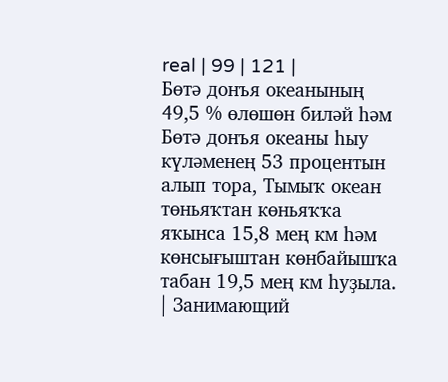real | 99 | 121 |
Бөтә донъя океанының 49,5 % өлөшөн биләй һәм Бөтә донъя океаны һыу күләменең 53 процентын алып тора, Тымыҡ океан төньяҡтан көньяҡҡа яҡынса 15,8 мең км һәм көнсығыштан көнбайышҡа табан 19,5 мең км һуҙыла. | Занимающий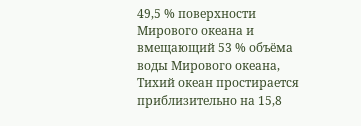49,5 % поверхности Мирового океана и вмещающий 53 % объёма воды Мирового океана, Тихий океан простирается приблизительно на 15,8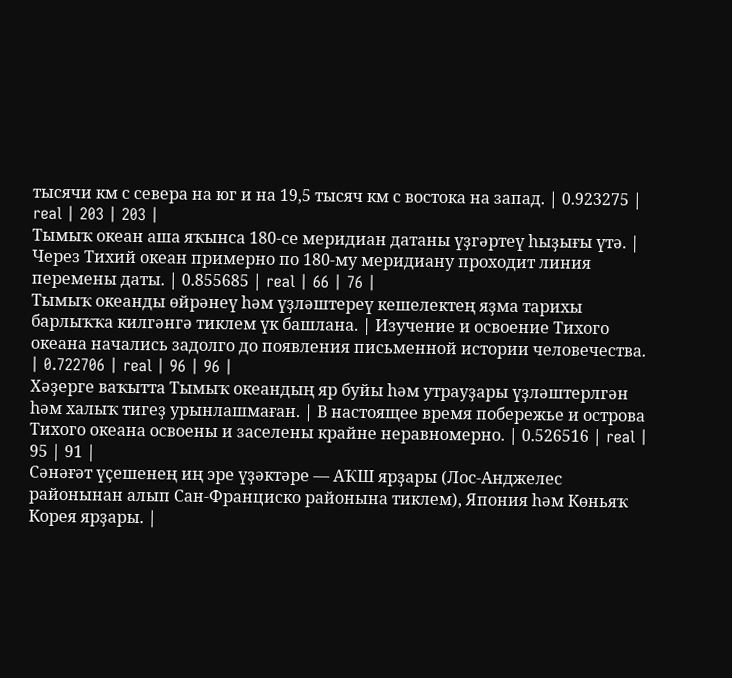тысячи км с севера на юг и на 19,5 тысяч км с востока на запад. | 0.923275 | real | 203 | 203 |
Тымыҡ океан аша яҡынса 180-се меридиан датаны үҙгәртеү һыҙығы үтә. | Через Тихий океан примерно по 180-му меридиану проходит линия перемены даты. | 0.855685 | real | 66 | 76 |
Тымыҡ океанды өйрәнеү һәм үҙләштереү кешелектең яҙма тарихы барлыҡҡа килгәнгә тиклем үк башлана. | Изучение и освоение Тихого океана начались задолго до появления письменной истории человечества. | 0.722706 | real | 96 | 96 |
Хәҙерге ваҡытта Тымыҡ океандың яр буйы һәм утрауҙары үҙләштерлгән һәм халыҡ тигеҙ урынлашмаған. | В настоящее время побережье и острова Тихого океана освоены и заселены крайне неравномерно. | 0.526516 | real | 95 | 91 |
Сәнәғәт үҫешенең иң эре үҙәктәре — АҠШ ярҙары (Лос-Анджелес районынан алып Сан-Франциско районына тиклем), Япония һәм Көньяҡ Корея ярҙары. |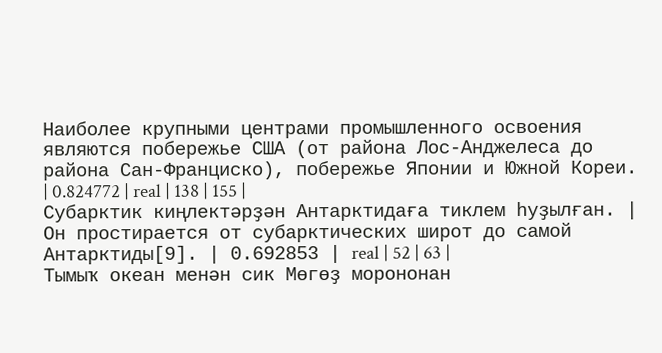Наиболее крупными центрами промышленного освоения являются побережье США (от района Лос-Анджелеса до района Сан-Франциско), побережье Японии и Южной Кореи. | 0.824772 | real | 138 | 155 |
Субарктик киңлектәрҙән Антарктидаға тиклем һуҙылған. | Он простирается от субарктических широт до самой Антарктиды[9]. | 0.692853 | real | 52 | 63 |
Тымыҡ океан менән сик Мөгөҙ морононан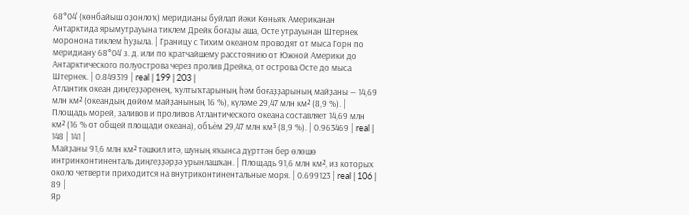68°04' (көнбайыш оҙонлоҡ) меридианы буйлап йәки Көньяҡ Американан Антарктида ярымутрауына тиклем Дрейк боғаҙы аша, Осте утрауынан Штернек моронона тиклем һуҙыла. | Границу с Тихим океаном проводят от мыса Горн по меридиану 68°04’ з. д. или по кратчайшему расстоянию от Южной Америки до Антарктического полуострова через пролив Дрейка, от острова Осте до мыса Штернек. | 0.849319 | real | 199 | 203 |
Атлантик океан диңгеҙҙәренең, ҡултыҡтарының һәм боғаҙҙарының майҙаны — 14,69 млн км² (океандың дөйөм майҙанының 16 %), күләме 29,47 млн км² (8,9 %). | Площадь морей, заливов и проливов Атлантического океана составляет 14,69 млн км² (16 % от общей площади океана), объём 29,47 млн км³ (8,9 %). | 0.963469 | real | 148 | 141 |
Майҙаны 91,6 млн км² тәшкил итә, шуның яҡынса дүрттән бер өлөшө интринконтиненталь диңгеҙҙәрҙә урынлашҡан. | Площадь 91,6 млн км², из которых около четверти приходится на внутриконтинентальные моря. | 0.699123 | real | 106 | 89 |
Яр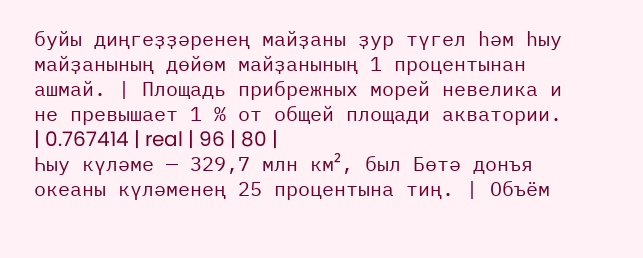буйы диңгеҙҙәренең майҙаны ҙур түгел һәм һыу майҙанының дөйөм майҙанының 1 процентынан ашмай. | Площадь прибрежных морей невелика и не превышает 1 % от общей площади акватории. | 0.767414 | real | 96 | 80 |
Һыу күләме — 329,7 млн км², был Бөтә донъя океаны күләменең 25 процентына тиң. | Объём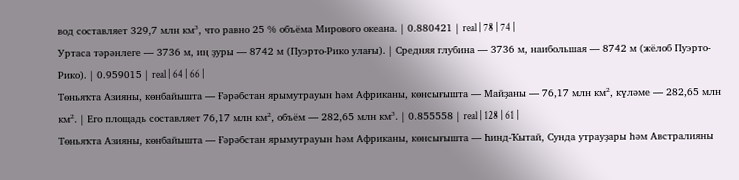вод составляет 329,7 млн км³, что равно 25 % объёма Мирового океана. | 0.880421 | real | 78 | 74 |
Уртаса тәрәнлеге — 3736 м, иң ҙуры — 8742 м (Пуэрто-Рико улағы). | Средняя глубина — 3736 м, наибольшая — 8742 м (жёлоб Пуэрто-Рико). | 0.959015 | real | 64 | 66 |
Төньяҡта Азияны, көнбайышта — Ғәрәбстан ярымутрауын һәм Африканы, көнсығышта — Майҙаны — 76,17 млн км², күләме — 282,65 млн км². | Его площадь составляет 76,17 млн км², объём — 282,65 млн км³. | 0.855558 | real | 128 | 61 |
Төньяҡта Азияны, көнбайышта — Ғәрәбстан ярымутрауын һәм Африканы, көнсығышта — Һинд-Ҡытай, Сунда утрауҙары һәм Австралияны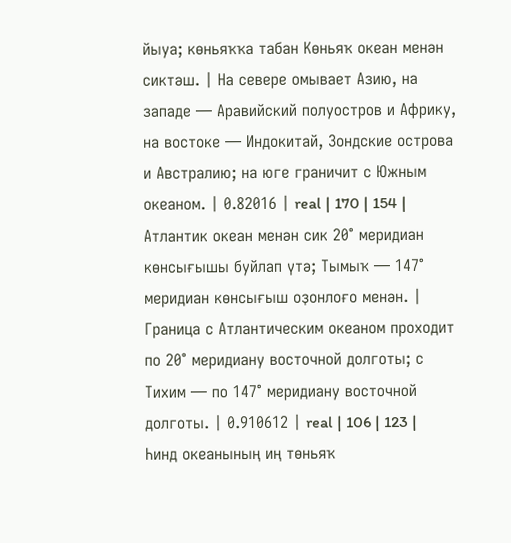йыуа; көньяҡҡа табан Көньяҡ океан менән сиктәш. | На севере омывает Азию, на западе — Аравийский полуостров и Африку, на востоке — Индокитай, Зондские острова и Австралию; на юге граничит с Южным океаном. | 0.82016 | real | 170 | 154 |
Атлантик океан менән сик 20° меридиан көнсығышы буйлап үтә; Тымыҡ — 147° меридиан көнсығыш оҙонлоғо менән. | Граница с Атлантическим океаном проходит по 20° меридиану восточной долготы; с Тихим — по 147° меридиану восточной долготы. | 0.910612 | real | 106 | 123 |
Һинд океанының иң төньяҡ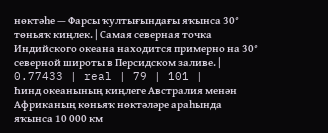нөктәһе — Фарсы ҡултығындағы яҡынса 30° төньяҡ киңлек. | Самая северная точка Индийского океана находится примерно на 30° северной широты в Персидском заливе. | 0.77433 | real | 79 | 101 |
Һинд океанының киңлеге Австралия менән Африканың көньяҡ нөктәләре араһында яҡынса 10 000 км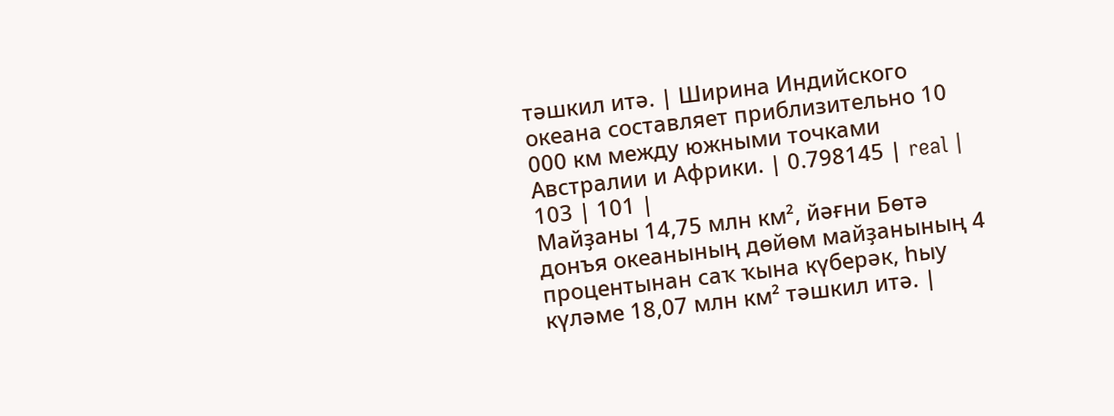тәшкил итә. | Ширина Индийского океана составляет приблизительно 10 000 км между южными точками Австралии и Африки. | 0.798145 | real | 103 | 101 |
Майҙаны 14,75 млн км², йәғни Бөтә донъя океанының дөйөм майҙанының 4 процентынан саҡ ҡына күберәк, һыу күләме 18,07 млн км² тәшкил итә. |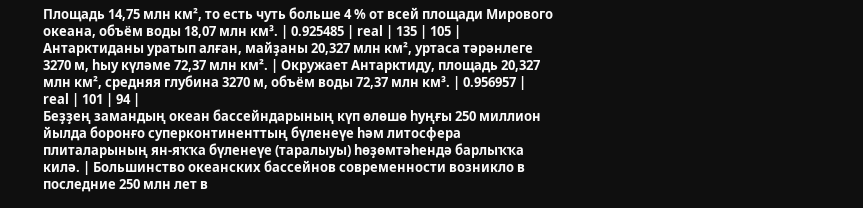Площадь 14,75 млн км², то есть чуть больше 4 % от всей площади Мирового океана, объём воды 18,07 млн км³. | 0.925485 | real | 135 | 105 |
Антарктиданы уратып алған, майҙаны 20,327 млн км², уртаса тәрәнлеге 3270 м, һыу күләме 72,37 млн км². | Окружает Антарктиду, площадь 20,327 млн км², средняя глубина 3270 м, объём воды 72,37 млн км³. | 0.956957 | real | 101 | 94 |
Беҙҙең замандың океан бассейндарының күп өлөшө һуңғы 250 миллион йылда боронғо суперконтиненттың бүленеүе һәм литосфера плиталарының ян-яҡҡа бүленеүе (таралыуы) һөҙөмтәһендә барлыҡҡа килә. | Большинство океанских бассейнов современности возникло в последние 250 млн лет в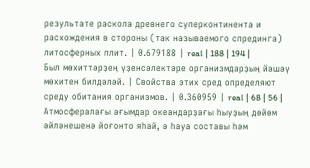результате раскола древнего суперконтинента и расхождения в стороны (так называемого спрединга) литосферных плит. | 0.679188 | real | 188 | 194 |
Был мөхиттәрҙең үҙенсәлектәре организмдарҙың йәшәү мөхитен билдәләй. | Свойства этих сред определяют среду обитания организмов. | 0.360959 | real | 68 | 56 |
Атмосфералағы ағымдар океандарҙағы һыуҙың дөйөм әйләнешенә йоғонто яһай, ә һауа составы һәм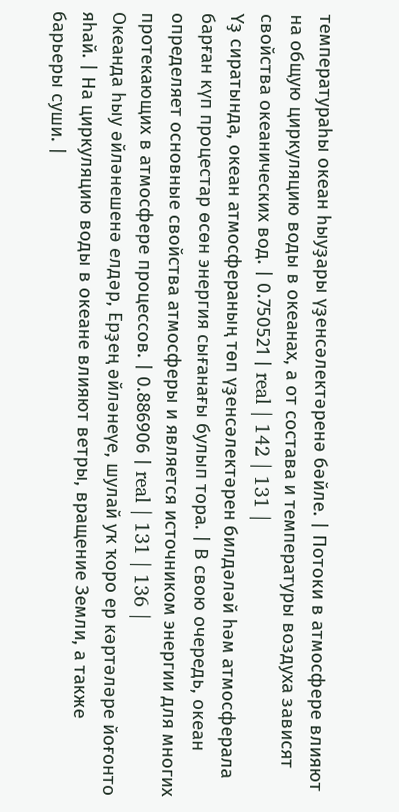температураһы океан һыуҙары үҙенсәлектәренә бәйле. | Потоки в атмосфере влияют на общую циркуляцию воды в океанах, а от состава и температуры воздуха зависят свойства океанических вод. | 0.750521 | real | 142 | 131 |
Үҙ сиратында, океан атмосфераның төп үҙенсәлектәрен билдәләй һәм атмосферала барған күп процестар өсөн энергия сығанағы булып тора. | В свою очередь, океан определяет основные свойства атмосферы и является источником энергии для многих протекающих в атмосфере процессов. | 0.886906 | real | 131 | 136 |
Океанда һыу әйләнешенә елдәр, Ерҙең әйләнеүе, шулай уҡ ҡоро ер кәртәләре йоғонто яһай. | На циркуляцию воды в океане влияют ветры, вращение Земли, а также барьеры суши. |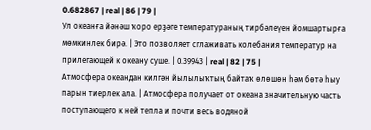0.682867 | real | 86 | 79 |
Ул океанға йәнәш ҡоро ерҙәге температураның тирбәлеүен йомшартырға мөмкинлек бирә. | Это позволяет сглаживать колебания температур на прилегающей к океану суше. | 0.39943 | real | 82 | 75 |
Атмосфера океандан килгән йылылыҡтың байтаҡ өлөшөн һәм бөтә һыу парын тиерлек ала. | Атмосфера получает от океана значительную часть поступающего к ней тепла и почти весь водяной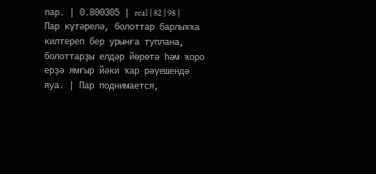пар. | 0.800305 | real | 82 | 98 |
Пар күтәрелә, болоттар барлыҡҡа килтереп бер урынға туплана, болоттарҙы елдәр йөрөтә һәм ҡоро ерҙә ямғыр йәки ҡар рәүешендә яуа. | Пар поднимается,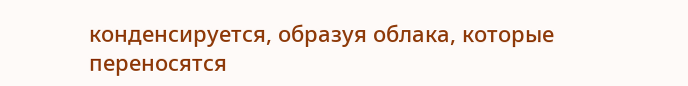конденсируется, образуя облака, которые переносятся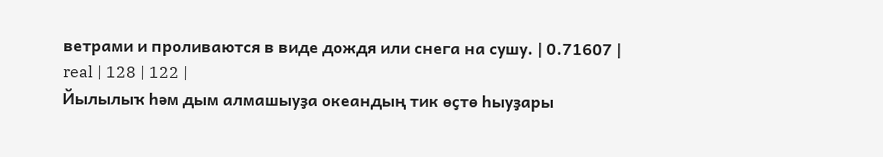ветрами и проливаются в виде дождя или снега на сушу. | 0.71607 | real | 128 | 122 |
Йылылыҡ һәм дым алмашыуҙа океандың тик өҫтө һыуҙары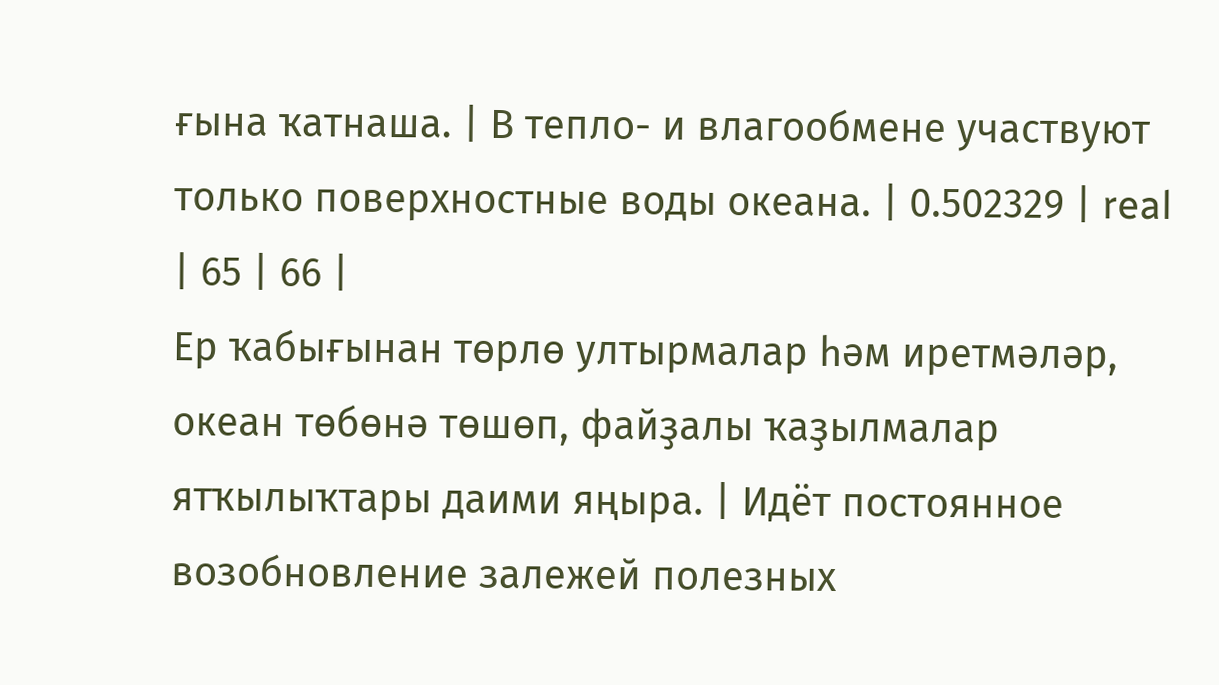ғына ҡатнаша. | В тепло- и влагообмене участвуют только поверхностные воды океана. | 0.502329 | real | 65 | 66 |
Ер ҡабығынан төрлө ултырмалар һәм иретмәләр, океан төбөнә төшөп, файҙалы ҡаҙылмалар ятҡылыҡтары даими яңыра. | Идёт постоянное возобновление залежей полезных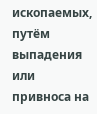ископаемых, путём выпадения или привноса на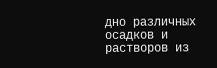дно различных осадков и растворов из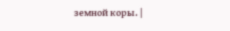земной коры. |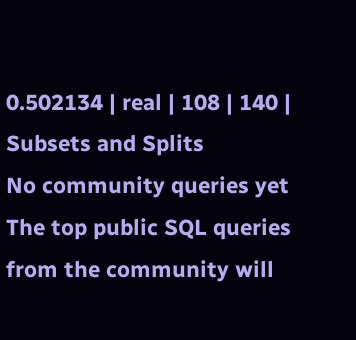0.502134 | real | 108 | 140 |
Subsets and Splits
No community queries yet
The top public SQL queries from the community will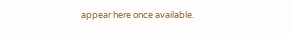appear here once available.